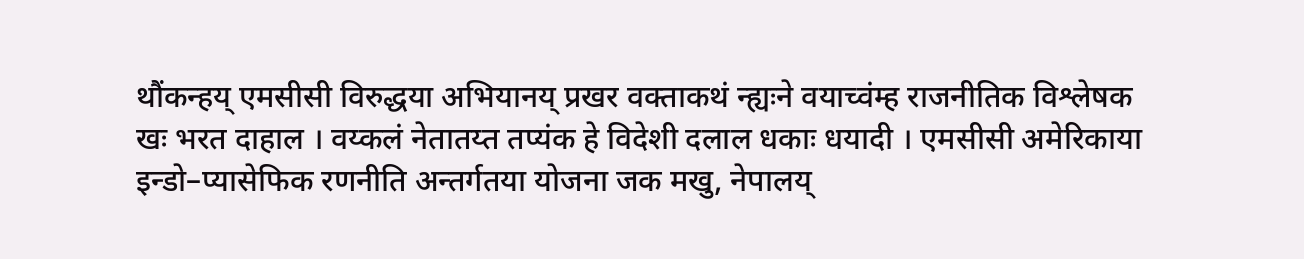थौंकन्हय् एमसीसी विरुद्धया अभियानय् प्रखर वक्ताकथं न्ह्यःने वयाच्वंम्ह राजनीतिक विश्लेषक खः भरत दाहाल । वय्कलं नेतातय्त तप्यंक हे विदेशी दलाल धकाः धयादी । एमसीसी अमेरिकाया इन्डो–प्यासेफिक रणनीति अन्तर्गतया योजना जक मखु, नेपालय्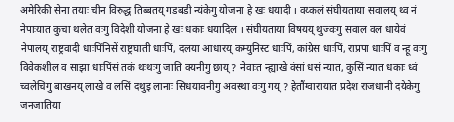अमेरिकी सेना तयाः चीन विरुद्ध तिब्बतय् गडबडी न्यंकेगु योजना हे खः धयादी । वय्कलं संघीयताया सवालय् थ्व नं नेपाःयात कुचा थलेत वःगु विदेशी योजना हे खः धकाः धयादिल । संघीयताया विषयय् थुज्वःगु सवाल वल धायेवं नेपालय् राष्ट्रवादी धाःपिंनिसें राष्ट्रघाती धाःपिं, दलया आधारय् कम्युनिस्ट धाःपिं, कांग्रेस धाःपिं, राप्रपा धाःपिं व न्हू वःगु विवेकशील व साझा धाःपिंसं तकं थःथःगु जाति क्यनीगु छाय् ? नेवाःत न्ह्याखे वंसां धसं न्यात, कुसिं न्यात धकाः ध्वं च्वलेचिगु बाखनय् लाखे व लसिं दथुइ लानाः सिधयावनीगु अवस्था वःगु गय् ? हेतौंग्वारायात प्रदेश राजधानी दयेकेगु जनजातिया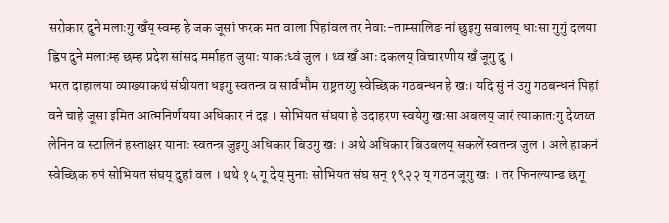सरोकार दुने मलाःगु खँय् स्वम्ह हे जक जूसां फरक मत वाला पिहांवल तर नेवाः-ताम्सालिङ नां छुइगु सवालय् धाःसा गुगुं दलया ह्विप दुने मलाःम्ह छम्ह प्रदेश सांसद मर्माहत जुयाः याकःध्वं जुल । थ्व खँ आः दकलय् विचारणीय खँ जूगु दु ।
भरत दाहालया व्याख्याकथं संघीयता धइगु स्वतन्त्र व सार्वभौम राष्ट्रतय्गु स्वेच्छिक गठबन्धन हे खः। यदि सुं नं उगु गठबन्धनं पिहां वने चाहे जूसा इमित आत्मनिर्णयया अधिकार नं दइ । सोभियत संघया हे उदाहरण स्वयेगु खःसा अबलय् जारं त्याकातःगु देय्तय्त लेनिन व स्टालिनं हस्ताक्षर यानाः स्वतन्त्र जुइगु अधिकार बिउगु खः । अथे अधिकार बिउबलय् सकलें स्वतन्त्र जुल । अले हाकनं स्वेच्छिक रुपं सोभियत संघय् दुहां वल । थथे १५ गू देय् मुनाः सोभियत संघ सन् १९२२ य् गठन जूगु खः । तर फिनल्यान्ड छगू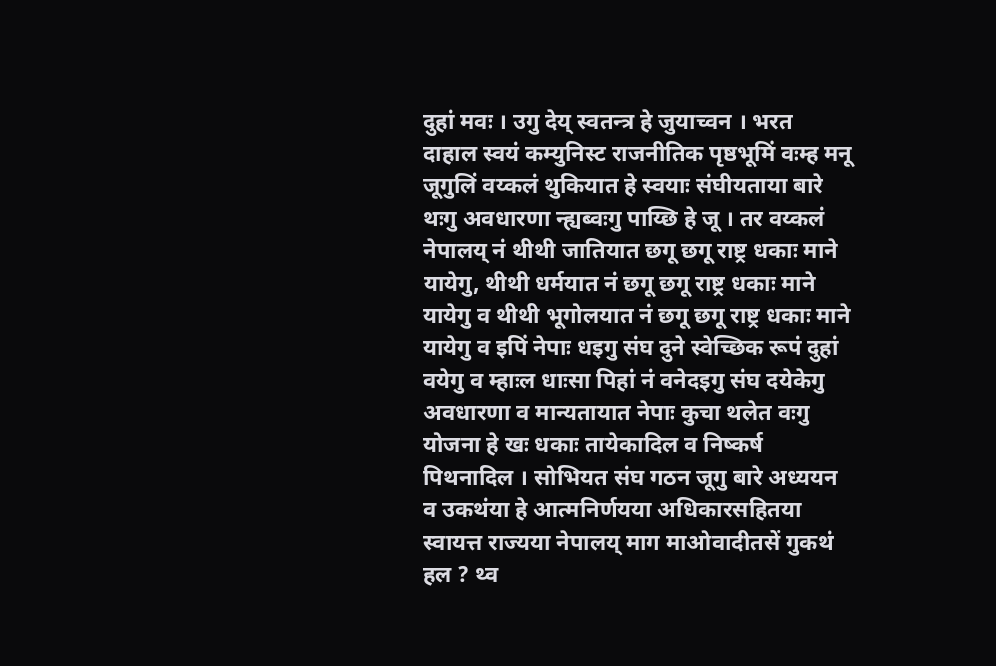दुहां मवः । उगु देय् स्वतन्त्र हे जुयाच्वन । भरत दाहाल स्वयं कम्युनिस्ट राजनीतिक पृष्ठभूमिं वःम्ह मनू जूगुलिं वय्कलं थुकियात हे स्वयाः संघीयताया बारे थःगु अवधारणा न्ह्यब्वःगु पाय्छि हे जू । तर वय्कलं नेपालय् नं थीथी जातियात छगू छगू राष्ट्र धकाः माने यायेगु, थीथी धर्मयात नं छगू छगू राष्ट्र धकाः माने यायेगु व थीथी भूगोलयात नं छगू छगू राष्ट्र धकाः माने यायेगु व इपिं नेपाः धइगु संघ दुने स्वेच्छिक रूपं दुहां वयेगु व म्हाःल धाःसा पिहां नं वनेदइगु संघ दयेकेगु अवधारणा व मान्यतायात नेपाः कुचा थलेत वःगु योजना हे खः धकाः तायेकादिल व निष्कर्ष पिथनादिल । सोभियत संघ गठन जूगु बारे अध्ययन व उकथंया हे आत्मनिर्णयया अधिकारसहितया स्वायत्त राज्यया नेपालय् माग माओवादीतसें गुकथं हल ? थ्व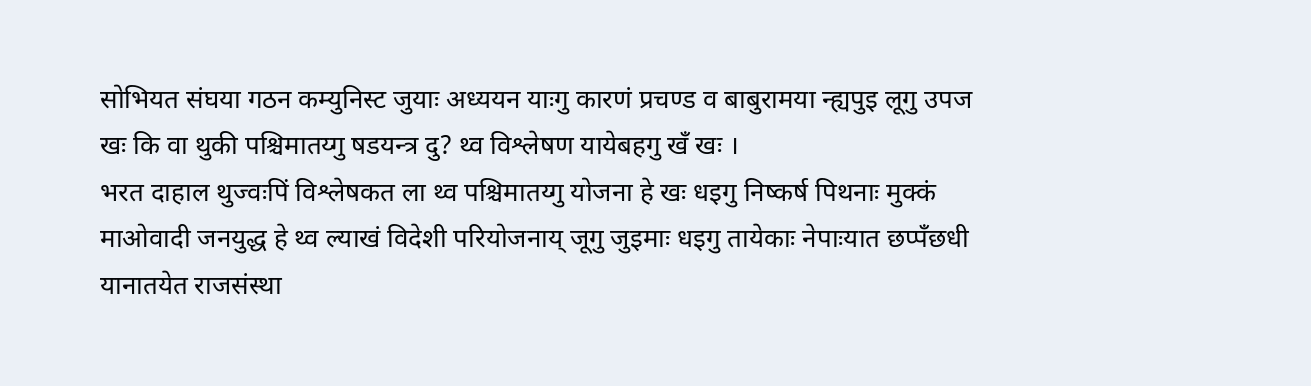सोभियत संघया गठन कम्युनिस्ट जुयाः अध्ययन याःगु कारणं प्रचण्ड व बाबुरामया न्ह्यपुइ लूगु उपज खः कि वा थुकी पश्चिमातय्गु षडयन्त्र दु? थ्व विश्लेषण यायेबहगु खँ खः ।
भरत दाहाल थुज्वःपिं विश्लेषकत ला थ्व पश्चिमातय्गु योजना हे खः धइगु निष्कर्ष पिथनाः मुक्कं माओवादी जनयुद्ध हे थ्व ल्याखं विदेशी परियोजनाय् जूगु जुइमाः धइगु तायेकाः नेपाःयात छप्पँछधी यानातयेत राजसंस्था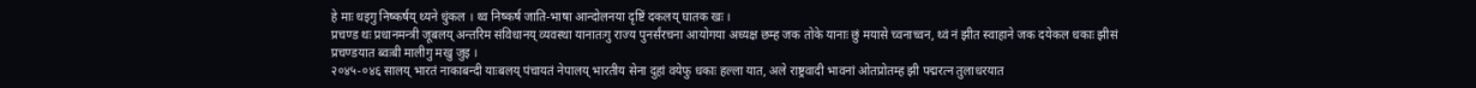हे माः धइगु निष्कर्षय् थ्यने धुंकल । थ्व निष्कर्ष जाति-भाषा आन्दोलनया दृष्टिं दकलय् घातक खः ।
प्रचण्ड थः प्रधानमन्त्री जूबलय् अन्तरिम संविधानय् व्यवस्था यानातःगु राज्य पुनर्संरचना आयोगया अध्यक्ष छम्ह जक तोके यानाः छुं मयासे च्वनाच्वन, थ्वं नं झीत स्वाहाने जक दयेकल धकाः झीसं प्रचण्डयात ब्वःबी मालीगु मखु जुइ ।
२०४५-०४६ सालय् भारतं नाकाबन्दी याःबलय् पंचायतं नेपालय् भारतीय सेना दुहां वयेफु धकाः हल्ला यात, अले राष्ट्रवादी भावनां ओतप्रोतम्ह झी पद्मरत्न तुलाधरयात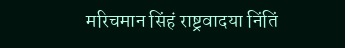मरिचमान सिंहं राष्ट्रवादया निंतिं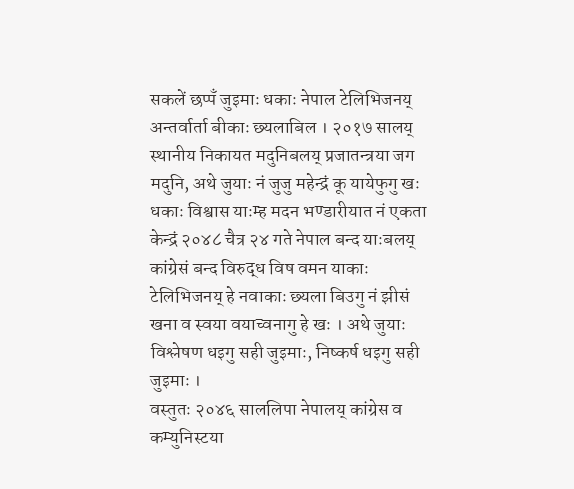सकलें छप्पँ जुइमाः धकाः नेपाल टेलिभिजनय् अन्तर्वार्ता बीकाः छ्यलाबिल । २०१७ सालय् स्थानीय निकायत मदुनिबलय् प्रजातन्त्रया जग मदुनि, अथे जुयाः नं जुजु महेन्द्रं कू यायेफुगु खः धकाः विश्वास याःम्ह मदन भण्डारीयात नं एकता केन्द्रं २०४८ चैत्र २४ गते नेपाल बन्द याःबलय् कांग्रेसं बन्द विरुद्ध विष वमन याकाः टेलिभिजनय् हे नवाकाः छ्यला बिउगु नं झीसं खना व स्वया वयाच्वनागु हे खः । अथे जुयाः विश्लेषण धइगु सही जुइमाः, निष्कर्ष धइगु सही जुइमाः ।
वस्तुतः २०४६ साललिपा नेपालय् कांग्रेस व कम्युनिस्टया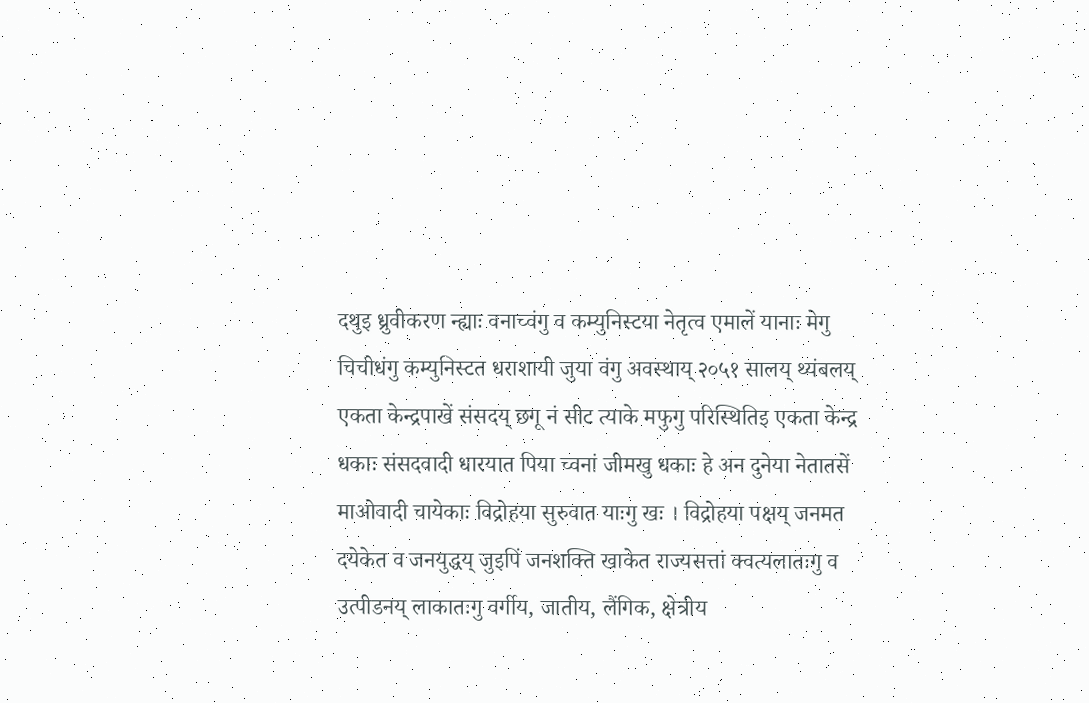दथुइ ध्रुवीकरण न्ह्याः वनाच्वंगु व कम्युनिस्टया नेतृत्व एमालें यानाः मेगु चिचीधंगु कम्युनिस्टत धराशायी जुया वंगु अवस्थाय् २०५१ सालय् थ्यंबलय् एकता केन्द्रपाखें संसदय् छगू नं सीट त्याके मफुगु परिस्थितिइ एकता केन्द्र धकाः संसदवादी धारयात पिया च्वनां जीमखु धकाः हे अन दुनेया नेतातसें माओवादी चायेकाः विद्रोहया सुरुवात याःगु खः । विद्रोहया पक्षय् जनमत दयेकेत व जनयुद्धय् जुइपिं जनशक्ति खाकेत राज्यसत्तां क्वत्यलातःगु व उत्पीडनय् लाकातःगु वर्गीय, जातीय, लैंगिक, क्षेत्रीय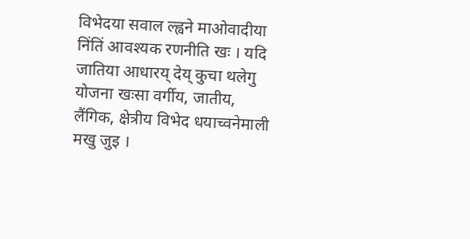विभेदया सवाल ल्ह्वने माओवादीया निंतिं आवश्यक रणनीति खः । यदि जातिया आधारय् देय् कुचा थलेगु योजना खःसा वर्गीय, जातीय, लैंगिक, क्षेत्रीय विभेद धयाच्वनेमाली मखु जुइ ।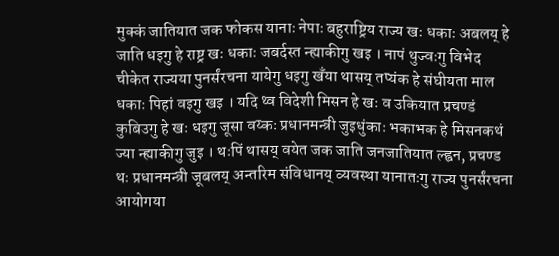मुक्कं जातियात जक फोकस यानाः नेपाः बहुराष्ट्रिय राज्य खः धकाः अबलय् हे जाति धइगु हे राष्ट्र खः धकाः जबर्दस्त न्ह्याकीगु खइ । नापं थुज्वःगु विभेद चीकेत राज्यया पुनर्संरचना यायेगु धइगु खँया थासय् तप्यंक हे संघीयता माल धकाः पिहां वइगु खइ । यदि थ्व विदेशी मिसन हे खः व उकियात प्रचण्डं कुबिउगु हे खः धइगु जूसा वय्कः प्रधानमन्त्री जुइधुंकाः भकाभक हे मिसनकथं ज्या न्ह्याकीगु जुइ । थःपिं थासय् वयेत जक जाति जनजातियात ल्ह्वन, प्रचण्ड थः प्रधानमन्त्री जूबलय् अन्तरिम संविधानय् व्यवस्था यानातःगु राज्य पुनर्संरचना आयोगया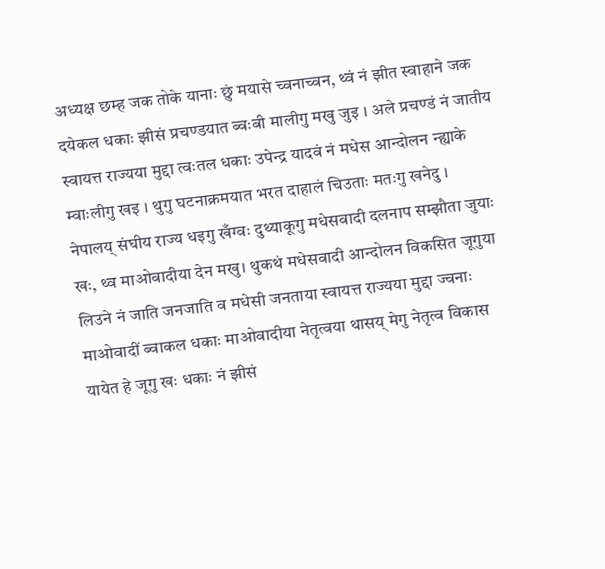अध्यक्ष छम्ह जक तोके यानाः छुं मयासे च्वनाच्वन, थ्वं नं झीत स्वाहाने जक दयेकल धकाः झीसं प्रचण्डयात ब्वःबी मालीगु मखु जुइ । अले प्रचण्डं नं जातीय स्वायत्त राज्यया मुद्दा त्वःतल धकाः उपेन्द्र यादवं नं मधेस आन्दोलन न्ह्याके म्वाःलीगु खइ । थुगु घटनाक्रमयात भरत दाहालं चिउताः मतःगु खनेदु ।
नेपालय् संघीय राज्य धइगु खँग्वः दुथ्याकूगु मधेसवादी दलनाप सम्झौता जुयाः खः, थ्व माओवादीया देन मखु। थुकथं मधेसवादी आन्दोलन विकसित जूगुया लिउने नं जाति जनजाति व मधेसी जनताया स्वायत्त राज्यया मुद्दा ज्वनाः माओवादीं ब्वाकल धकाः माओवादीया नेतृत्वया थासय् मेगु नेतृत्व विकास यायेत हे जूगु खः धकाः नं झीसं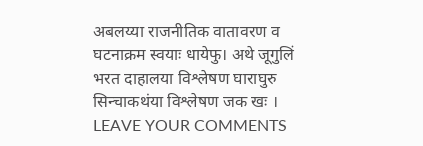अबलय्या राजनीतिक वातावरण व घटनाक्रम स्वयाः धायेफु। अथे जूगुलिं भरत दाहालया विश्लेषण घाराघुरु सिन्चाकथंया विश्लेषण जक खः ।
LEAVE YOUR COMMENTS